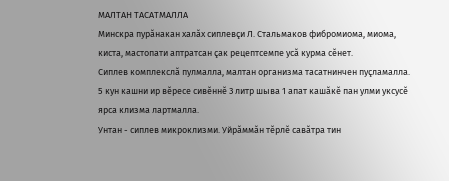МАЛТАН ТАСАТМАЛЛА
Минскра пурăнакан халăх сиплевçи Л. Стальмаков фибромиома, миома, киста, мастопати аптратсан çак рецептсемпе усă курма сĕнет.
Сиплев комплекслă пулмалла, малтан организма тасатнинчен пуçламалла. 5 кун кашни ир вĕресе сивĕннĕ 3 литр шыва 1 апат кашăкĕ пан улми уксусĕ ярса клизма лартмалла.
Унтан - сиплев микроклизми. Уйрăммăн тĕрлĕ савăтра тин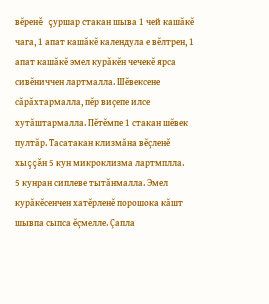вĕренĕ çуршар стакан шыва 1 чей кашăкĕ чага, 1 апат кашăкĕ календула е вĕлтрен, 1 апат кашăкĕ эмел курăкĕн чечекĕ ярса сивĕниччен лартмалла. Шĕвексене сăрăхтармалла, пĕр виçепе илсе хутăштармалла. Пĕтĕмпе 1 стакан шĕвек пултăр. Тасатакан клизмăна вĕçленĕ хыççăн 5 кун микроклизма лартмплла.
5 кунран сиплеве тытăнмалла. Эмел курăкĕсенчен хатĕрленĕ порошока кăшт шывпа сыпса ĕçмелле. Çапла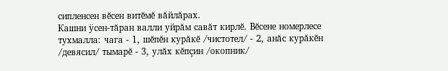сипленсен вĕсен витĕмĕ вăйлăрах.
Кашни ÿсен-тăран валли уйрăм савăт кирлĕ. Вĕсене номерлесе тухмалла: чага - 1, шĕпĕн курăкĕ /чистотел/ - 2, анăс курăкĕн /девясил/ тымарĕ - 3, улăх кĕпçин /окопник/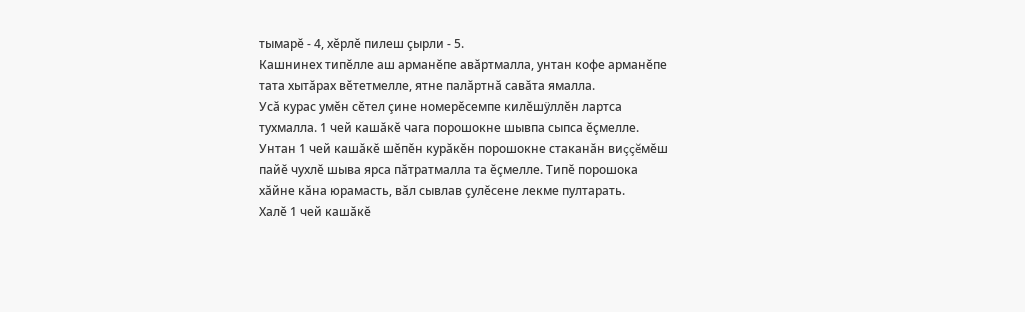тымарĕ - 4, хĕрлĕ пилеш çырли - 5.
Кашнинех типĕлле аш арманĕпе авăртмалла, унтан кофе арманĕпе тата хытăрах вĕтетмелле, ятне палăртнă савăта ямалла.
Усă курас умĕн сĕтел çине номерĕсемпе килĕшÿллĕн лартса тухмалла. 1 чей кашăкĕ чага порошокне шывпа сыпса ĕçмелле. Унтан 1 чей кашăкĕ шĕпĕн курăкĕн порошокне стаканăн виççĕмĕш пайĕ чухлĕ шыва ярса пăтратмалла та ĕçмелле. Типĕ порошока хăйне кăна юрамасть, вăл сывлав çулĕсене лекме пултарать.
Халĕ 1 чей кашăкĕ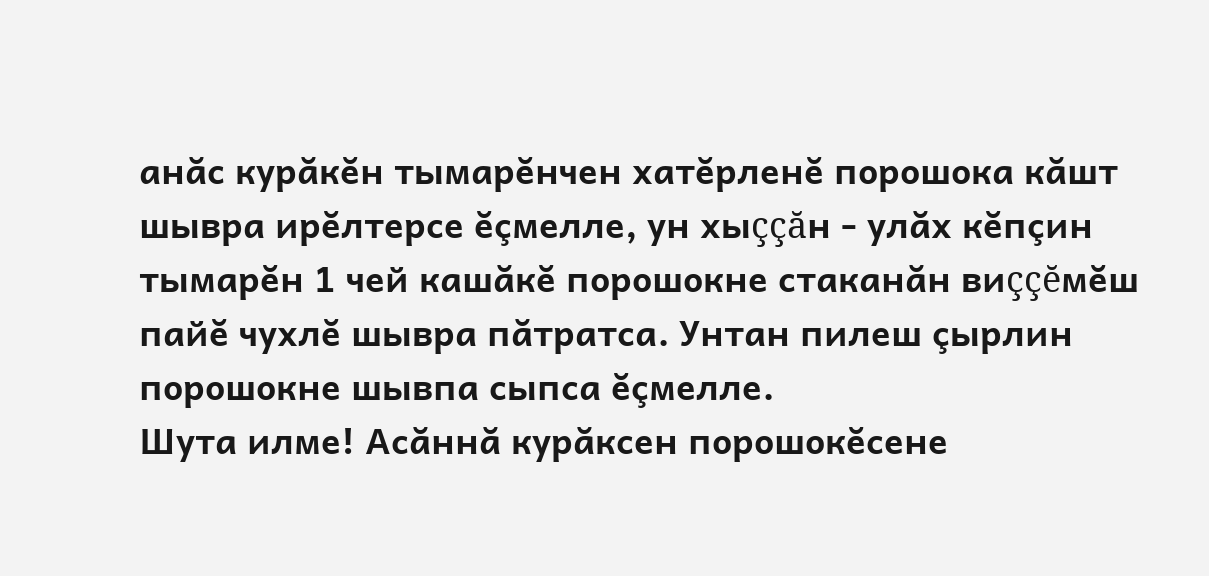анăс курăкĕн тымарĕнчен хатĕрленĕ порошока кăшт шывра ирĕлтерсе ĕçмелле, ун хыççăн - улăх кĕпçин тымарĕн 1 чей кашăкĕ порошокне стаканăн виççĕмĕш пайĕ чухлĕ шывра пăтратса. Унтан пилеш çырлин порошокне шывпа сыпса ĕçмелле.
Шута илме! Асăннă курăксен порошокĕсене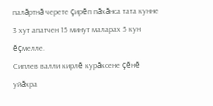палăртнă черете çирĕп пăхăнса тата кунне 3 хут апатчен 15 минут маларах 5 кун ĕçмелле.
Сиплев валли кирлĕ курăксене çĕнĕ уйăхра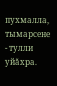пухмалла, тымарсене - тулли уйăхра.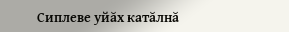Сиплеве уйăх катăлнă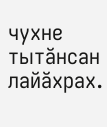чухне тытăнсан лайăхрах.